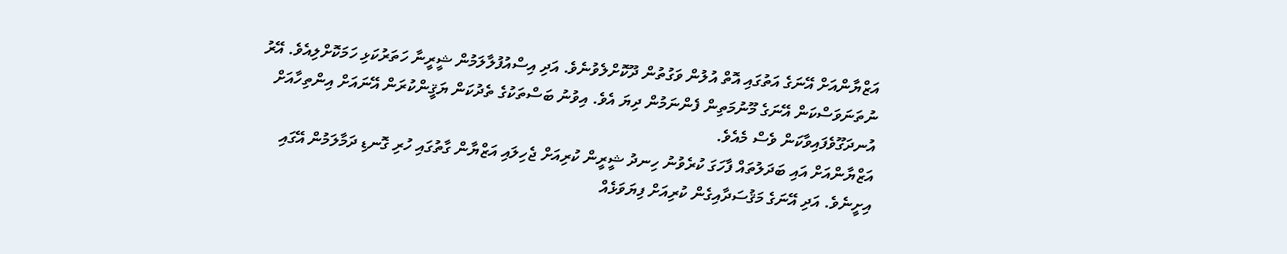އަޒްޔާންއަށް އޭނަގެ އަތުގައި އޮތް އުލުން ވަގުތުން ދޫކޮށްލެވުނެވެ. އަދި އިސްއުފުލާލަމުން ޝީރީނާ ހަތަރުކަޅި ހަމަކޮށްލިއެވެ. އޭރު ނުތަނަވަސްކަން އޭނަގެ މޫނުމަތިން ފެންނަމުން ދިޔަ އެވެ. އިވުނު ބަސްތަކުގެ ތެދުކަން ޔަޤީންކުރަން އޭނައަށް އިންތިހާއަށް އުނދަގޫވެފައިވާކަން ވެސް މެއެވެ.
އަޒްޔާންއަށް އައި ބަދަލުތައް ފާހަގަ ކުރެވުނު ހިނދު ޝީރީން ކުރިއަށް ޖެހިލައި އަޒްޔާން ގާތުގައި ހުރި ގޮނޑި ދަމާލަމުން އޭގައި އިށީނެވެ. އަދި އޭނަގެ މަޤުސަދާއިގެން ކުރިއަށް ފިޔަވަޅެއް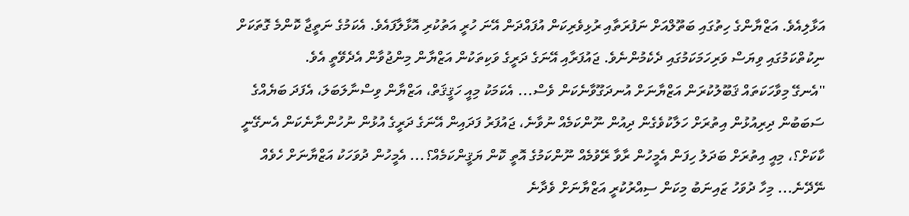އަޅާލިއެވެ. އަޒްޔާންގެ ހިތުގައި ބަތޫލްއަށް ނަފުރަތާއި ރުޅިވެރިކަން އުފައްދަން އޭނަ ހުރީ އަތުކުރި އޮޅާލާފައެވެ. އެކަމުގެ ނަތީޖާ ކޮންމެ ގޮތަކަށް ނިކުތްކަމުގައި ވިޔަސް ވަރިހަމަކަމުގައި ދެކެމުންނެވެ. ޖައުފަރާއި އޭނަގެ ދަރީގެ ވަކިތަކުން އަޒްޔާން މިންޖުވާން އެދެވޭތީ އެވެ.
''އެނގޭ މިވާހަކަތައް ޤަބޫލުކުރަން އަޒްޔާނަށް އުނދަގޫވާނެކަން ވެސް... އެކަމަކު މިއީ ހަޤީޤަތް، އަޒްޔާން ވިސްނާލަބަލަ، އެފަދަ ބަޔެއްގެ ސަބަބުން ދިރިއުޅުން އިތުރަށް ހަލާކުވެގެން ދިއުން ނޫންކަމެއް ނުވާނެ، ޖައުފަރު ފަދައިން އޭނަގެ ދަރީގެ އުޅުން ނުހުންނާނެކަން އެނގޭނީ ކާކަށް؟، މިއީ އިތުރަށް ބަދަލު ހިފަން އެމީހުން ރާވާ ރޭވުމެއް ނޫންކަމުގެ އޮތީ ކޮން ޔަޤީންކަމެއް؟... އެމީހުން ދުވަހަކު އަޒްޔާނަށް ހެވެއް ނޭދޭނެ... މިހާ ދުވަހު ޒައިނަބު މިކަން ސިއްރުކުރީ އަޒްޔާނަށް ވެދާނެ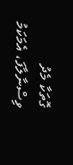ގޮތަކާ މެދު ވިސްނާލާފަ، އެމަކަމު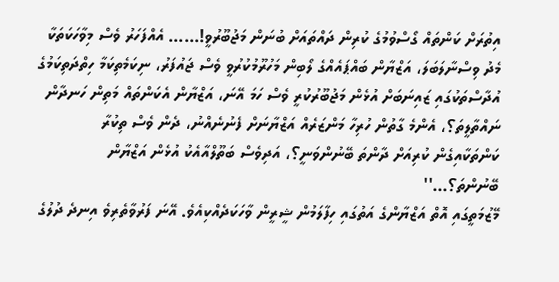އިތުރަށް ކަންތައް ގޯސްވުމުގެ ކުރިން ދައްތައަށް ބުނަން މަޖުބޫރުވީ!...... އެއްފަހަރު ވެސް މިވާހަކަތަކާ މެދު ވިސްނާލަބަލަ، އަޒްޔާން ބައްޕައެއްގެ ލޯބިން މަހުރޫމުކުރުވީ ވެސް ޖައުފަރު، ނިކަމެތިކަމާ ހިތްދަތިކަމުގެ އުދާސްތަކުގައި ޒައިނަބަށް އުޅެން މަޖުބޫރުކުރީ ވެސް ހަމަ އޭނަ، އަޒްޔާން އެކަންތައް މަތިން ހަނދާން ނައްތާލީތަ؟، އެންމެ ގާތުން ހުރިހާ މަންޒަރެއް އަޒްޔާނަށް ފެނުނެއްނު، ދެން ވެސް ތިކުރާ ކަންތަކާއިގެން ކުރިއަށް ދާންތަ ބޭނުންވަނީ؟، އަދިވެސް ބަތޫލްއާއެކު އުޅެން އަޒްޔާން ބޭނުންތަ؟...''
މޭޒުމަތީގައި އޮތް އަޒްޔާންގެ އަތުގައި ހިފާލަމުން ޝީރީން ވާހަކަދެއްކިއެވެ. އޭނަ ފަރުވާތެރިވެ އިނދެ ދުލުގެ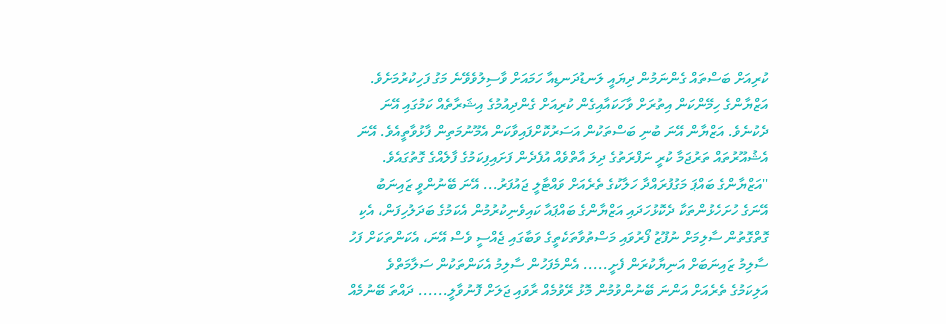ކުރިއަށް ބަސްތައް ގެންނަމުން ދިޔައީ ލަނޑުދަނޑިއާ ހަމައަށް ވާސިލުވެވޭނެ މަގު ފަހިކުރުމަށެވެ. އަޒްޔާންގެ ހިމޭންކަން އިތުރަށް ވާހަކައާއިގެން ކުރިއަށް ގެންދިއުމުގެ އިޝަރާތެއް ކަމުގައި އޭނަ ދެކުނެވެ. އަޒްޔާން އޭނަ ބުނި ބަސްތަކުން އަސަރުކޮށްފައިވާކަން އެމޫނުމަތިން ފާޅުވާތީއެވެ. އޭނަ އެޝުއޫރުތައް ތަރުޖަމާ ކުރީ ނަފްރަތުގެ ދިލަ އާތްވެއް އުފެދެން ފަށައިފިކަމުގެ ފާލެއްގެ ގޮތުގައެވެ.
''އަޒްޔާންގެ ބައްޕަ މަގުފުރައްދާ ހަލާކުގެ ތެރެއަށް ވައްޓާލީ ޖައުފަރު... އޭނަ ބޭނުންވީ ޒައިނަބު އޭނަގެ ހުށަހެޅުންތަކާ ދެކޮޅުހަދައި އަޒްޔާންގެ ބައްޕައާ ކައިވެނިކުރުމުން އެކަމުގެ ބަދަލުހިފަން، އެކި ގޮތްގޮތުން ސާލިމަށް ނުފޫޒު ފޯރުވައި މަސްތުވާތަކެތީގެ ވަބާގައި ޖެއްސީ ވެސް އޭނަ، އެކަންތަކަށް ފަހު ސާލިމު ޒައިނަބަށް އަނިޔާކުރަން ފެށީ..... އެންމެފަހުން ސާލިމު އެކަންތަކުން ސަލާމަތްވެ އަލިކަމުގެ ތެރެއަށް އަންނަ ބޭނުންވުމުން މޮޅު ރޭވުމެއް ރާވައި ޖަލަށް ފޮނުވާލީ...... ދައްތަ ބޭނުމެއް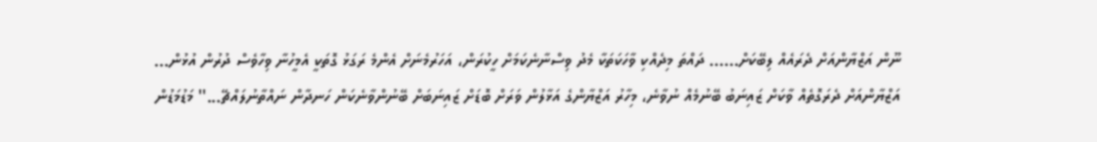ނޫން އަޒްޔާންއަށް ދެރައެއް ލިބޭކަށް...... ދައްތަ މިދެއްކި ވާހަކަތަކާ މެދު ވިސްނާނެކަމަށް ހީކުރަން، އަހަރުމެނަށް އެންމެ ރަގަޅު ގޮތަކީ އެމީހުނާ ވިހާވެސް ދުރުން އުޅުން... އަޒްޔާންއަށް ދެރަގޮތެއް ވާކަށް ޒައިނަބު ބޭނުމެއް ނުވާނެ، މިހާރު އަޒްޔާންގެ އަޅާލުން ވަރަށް ބޮޑަށް ޒައިނަބަށް ބޭނުންވާނެކަން ހަނދާން ނައްތާނުލައްޗޭ...'' މަޑުމަޑުން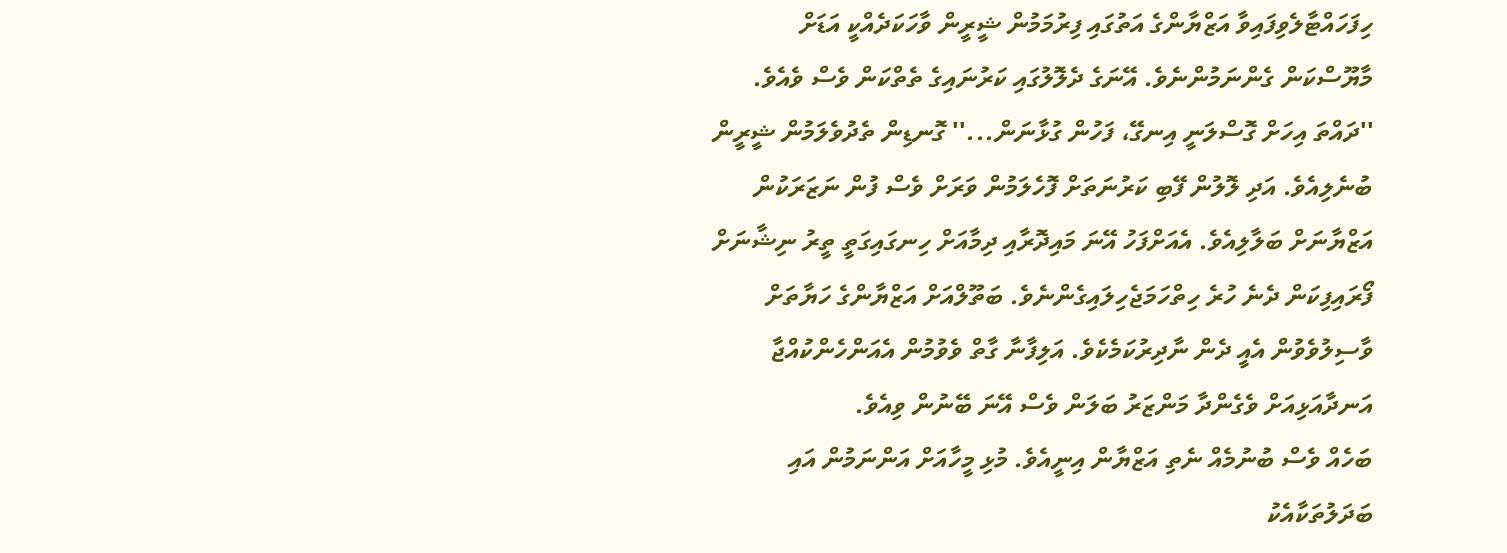ހިފަހައްޓާލެވިފައިވާ އަޒްޔާންގެ އަތުގައި ފިރުމަމުން ޝީރީން ވާހަކަދެއްކީ އަޑަށް މާޔޫސްކަން ގެންނަމުންނެވެ. އޭނަގެ ދެލޮލުގައި ކަރުނައިގެ ތެތްކަން ވެސް ވެއެވެ.
''ދައްތަ އިހަށް ގޮސްލަނީ އިނގޭ، ފަހުން ގުޅާނަން...'' ގޮނޑިން ތެދުވެލަމުން ޝީރީން ބުނެލިއެވެ. އަދި ލޮލުން ފޭބި ކަރުނަތަށް ފޮހެލަމުން ވަރަށް ވެސް ފުން ނަޒަރަކުން އަޒްޔާނަށް ބަލާލިއެވެ. އެއަށްފަހު އޭނަ މައިދޮރާއި ދިމާއަށް ހިނގައިގަތީ ތީރު ނިޝާނަށް ފޯރައިފިކަން ދެނެ ހުރެ ހިތްހަމަޖެހިލައިގެންނެވެ. ބަތޫލްއަށް އަޒްޔާންގެ ހަޔާތަށް ވާސިލުވެވުން އެއީ ދެން ނާދިރުކަމެކެވެ. އަލިފާނާ ގާތް ވެވުމުން އެއަންހެންކުއްޖާ އަނދާއަޅިއަށް ވެގެންދާ މަންޒަރު ބަލަން ވެސް އޭނަ ބޭނުން ވިއެވެ.
ބަހެއް ވެސް ބުނުމެއް ނެތި އަޒްޔާން އިނީއެވެ. މުޅި މީހާއަށް އަންނަމުން އައި ބަދަލުތަކާއެކު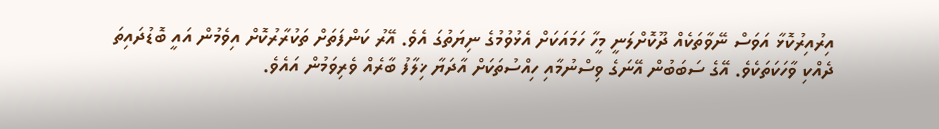އިރުއިރުކޮޅާ އަވަސް ނޭވާތަކެއް ދޫކޮށްލަނީ މީހާ ހަމައަކަށް އެޅުވުމުގެ ނިޔަތުގަ އެވެ. އޭރު ކަންފަތަށް ތަކުރާރުކޮށް އިވެމުން އައީ ބޮޑުދައިތަ ދެއްކި ވާހަކަތަކެވެ. އޭގެ ސަބަބުން އޭނަގެ ވިސްނުމާއި ހިއްސުތަކަށް އާދަޔާ ޚިލާފު ބާރެއް ވެރިވަމުން އައެވެ.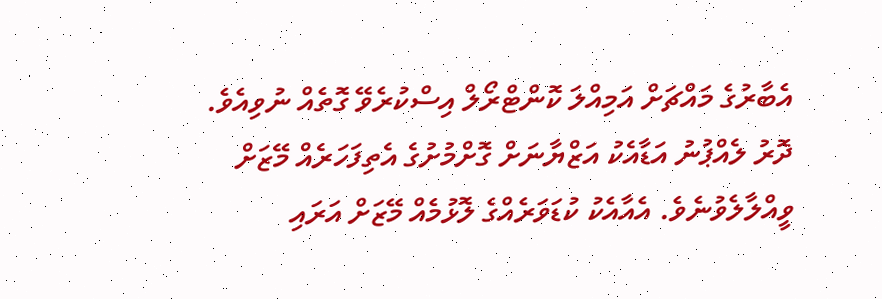އެބާރުގެ މައްޗަށް އަމިއްލަ ކޮންޓްރޯލް އިސްކުރެވޭ ގޮތެއް ނުވިއެވެ.
ދޮރު ލެއްޕުނު އަޑާއެކު އަޒްޔާނަށް ގޮށްމުށުގެ އެތިފަހަރެއް މޭޒަށް ވީއްލާލެވުނެވެ. އެއާއެކު ކުޑަވަރެއްގެ ލޮޅުމެއް މޭޒަށް އަރައި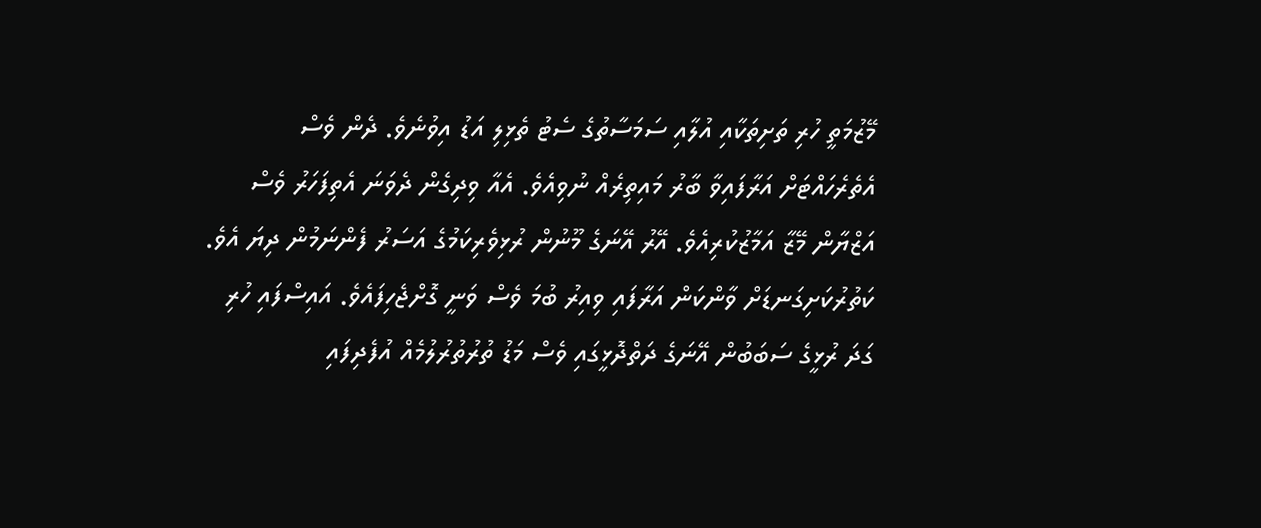މޭޒުމަތީ ހުރި ތަށިތަކާއި އުލާއި ސަމަސާތުގެ ސެޓު ތެޅިލި އަޑު އިވުނެވެ. ދެން ވެސް އެތެރެހައްޓަށް އަރާފައިވާ ބާރު މައިތިރެއް ނުވިއެވެ. އެއާ ވިދިގެން ދެވަނަ އެތިފަހަރު ވެސް އަޒްޔާން މޭޒާ އަމާޒުކުރިއެވެ. އޭރު އޭނަގެ މޫނުން ރުޅިވެރިކަމުގެ އަސަރު ފެންނަމުން ދިޔަ އެވެ. ކަތުރުކަށިގަނޑަށް ވާންކަން އަރާފައި ވިއިރު ބުމަ ވެސް ވަނީ ގޮށްޖެހިފައެވެ. އައިސްފައި ހުރި ގަދަ ރުޅީގެ ސަބަބުން އޭނަގެ ދަތްދޮޅީގައި ވެސް މަޑު ތުރުތުރުލުމެއް އުފެދިފައި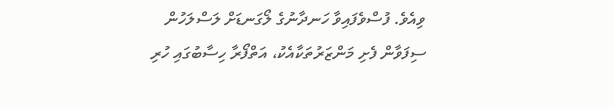ވިއެވެ. ފުސްވެފައިވާ ހަނދާނުގެ ލޯގަނޑަށް ލަސްލަހުން ސިފަވާން ފެށި މަންޒަރުތަކާއެކު، އަތްފޯރާ ހިސާބުގައި ހުރި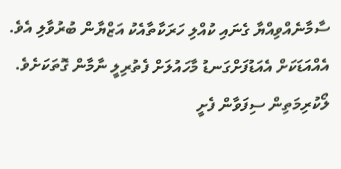ސާމާނެއްވިއްޔާ ގެނައި ކުއްލި ހަރަކާތާއެކު އަޒްޔާން ބުރުވާލި އެވެ. އެއްއަޑަކަށް އެއަޑުފަށްގަނޑު މާހައުލަށް ފެތުރިލީ ނާމާން ގޮތަކަށެވެ.
ލޯކުރިމަތިން ސިފަވާން ފެށީ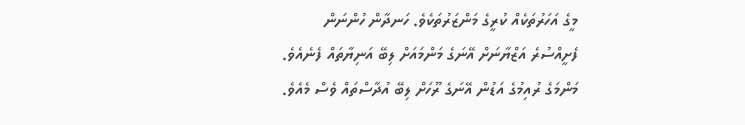މީގެ އަހަރުތަކެއް ކުރީގެ މަންޒަރުތަކެވެ. ހަނދާން ހުންނަން ފެށީއްސުރެ އަޒްޔާނަށް އޭނަގެ މަންމައަށް ލިބޭ އަނިޔާތައް ފެނެއެވެ. މަންމަގެ ރުއިމުގެ އަޑުން އޭނަގެ ރޫހަށް ލިބޭ އުދާސްތައް ވެސް މެއެވެ.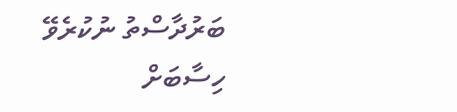ބަރުދާސްތު ނުކުރެވޭ ހިސާބަށް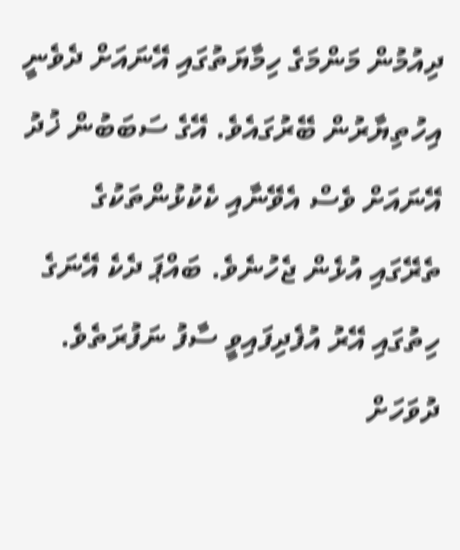ދިއުމުން މަންމަގެ ހިމާޔަތުގައި އޭނައަށް ދެވެނީ އިހުތިޔާރުން ބޭރުގައެވެ. އޭގެ ސަބަބުން ޚުދު އޭނައަށް ވެސް އެވޭނާއި ކެކުޅުންތަކުގެ ތެރޭގައި އުޅެން ޖެހުނެވެ. ބައްޕަ ދެކެ އޭނަގެ ހިތުގައި އޭރު އުފެދިފައިވީ ސާފު ނަފުރަތެވެ. ދުވަހަށް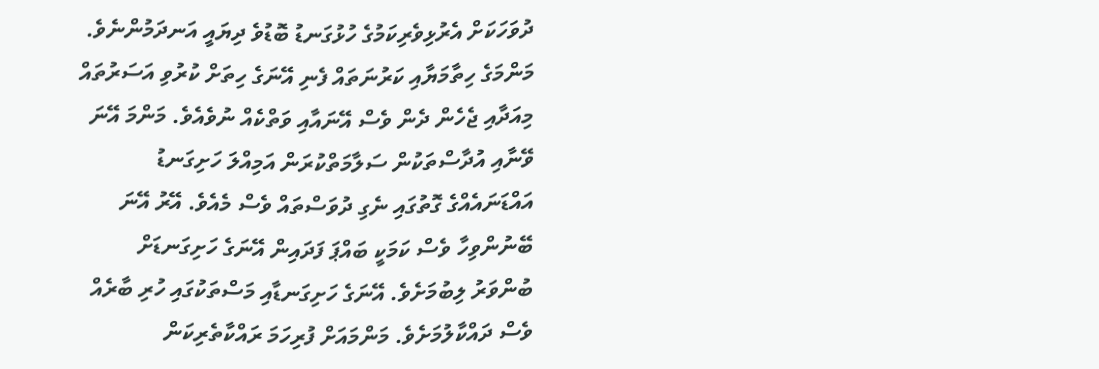ދުވަހަކަށް އެރުޅިވެރިކަމުގެ ހުޅުގަނޑު ބޮޑުވެ ދިޔައީ އަނދަމުންނެވެ. މަންމަގެ ހިތާމަޔާއި ކަރުނަތައް ފެނި އޭނަގެ ހިތަށް ކުރުވި އަސަރުތައް މިއަދާއި ޖެހެން ދެން ވެސް އޭނައާއި ވަތްކެއް ނުވެއެވެ. މަންމަ އޭނަ ވޭނާއި އުދާސްތަކުން ސަލާމަތްކުރަން އަމިއްލަ ހަށިގަނޑު އައްޑަނައެއްގެ ގޮތުގައި ނެގި ދުވަސްތައް ވެސް މެއެވެ. އޭރު އޭނަ ބޭނުންވިހާ ވެސް ކަމަކީ ބައްޕަ ފަދައިން އޭނަގެ ހަށިގަނޑަށް ބުންވަރު ލިބުމަށެވެ. އޭނަގެ ހަށިގަނޑާއި މަސްތަކުގައި ހުރި ބާރެއް ވެސް ދައްކާލުމަށެވެ. މަންމައަށް ފުރިހަމަ ރައްކާތެރިކަން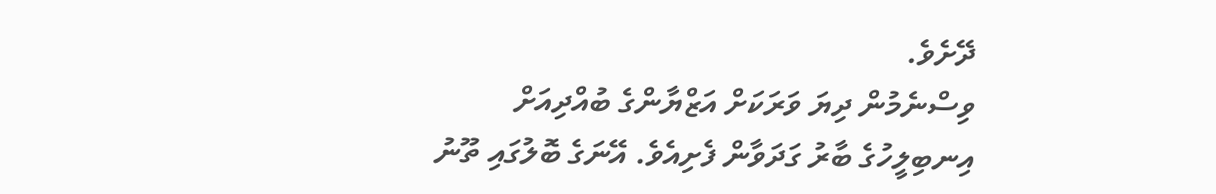ދޭށެވެ.
ވިސްނެމުން ދިޔަ ވަރަކަށް އަޒްޔާންގެ ބުއްދިއަށް އިނބިލީހުގެ ބާރު ގަދަވާން ފެށިއެވެ. އޭނަގެ ބޮލުގައި ތޫނު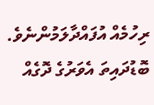ރިހުމެއް އުފައްދާލަމުންނެވެ. ބޮޑުދައިތަ އެވަރުގެ ދޮގެއް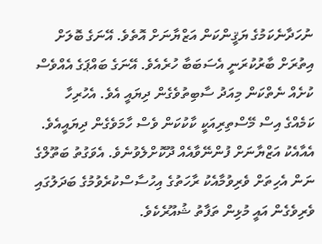ނުހަދާނެކަމުގެ ޔަޤީންކަން އަޒްޔާނަށް އޮތެވެ. އޭނަގެ ބޮލަށް އިތުރަށް ބާރުކުރަނީ އެސަބަބާ ހުރެއެވެ. އޭނަގެ ބައްޕަގެ އެއްވެސް ކުށެއް ނެތްކަން މިއަދު ސާބިތުވެގެން ދިޔައީ އެވެ. އެހުރިހާ ކަމެއްގެ އިސް މޭސްތިރިއަކީ ކާކުކަން ވެސް ހާމަވެގެން ދިޔައީއެވެ. އެއާއެކު އަޒްޔާނަށް ފުންނޭވާއެއް ދޫކޮށްލެވުނެވެ. އެވަގުތު ބަތޫލްގެ ނަން އެހިތަށް ވެރިވުމާއެކު ރާހަތުގެ އިހުސާސްކުރެވުމުގެ ބަދަލުގައި ވެރިވެގެން އައީ މުޅިން ތަފާތު ޝުއޫރެކެވެ.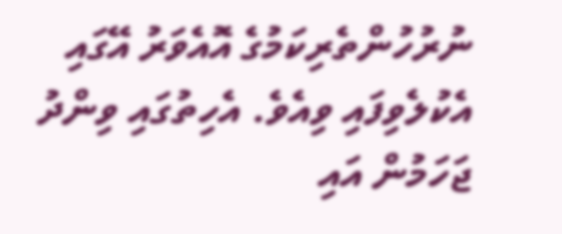ނުރުހުންތެރިކަމުގެ އޮއެވަރު އޭގައި އެކުލެވިފައި ވިއެވެ. އެހިތުގައި ވިންދު ޖަހަމުން އައި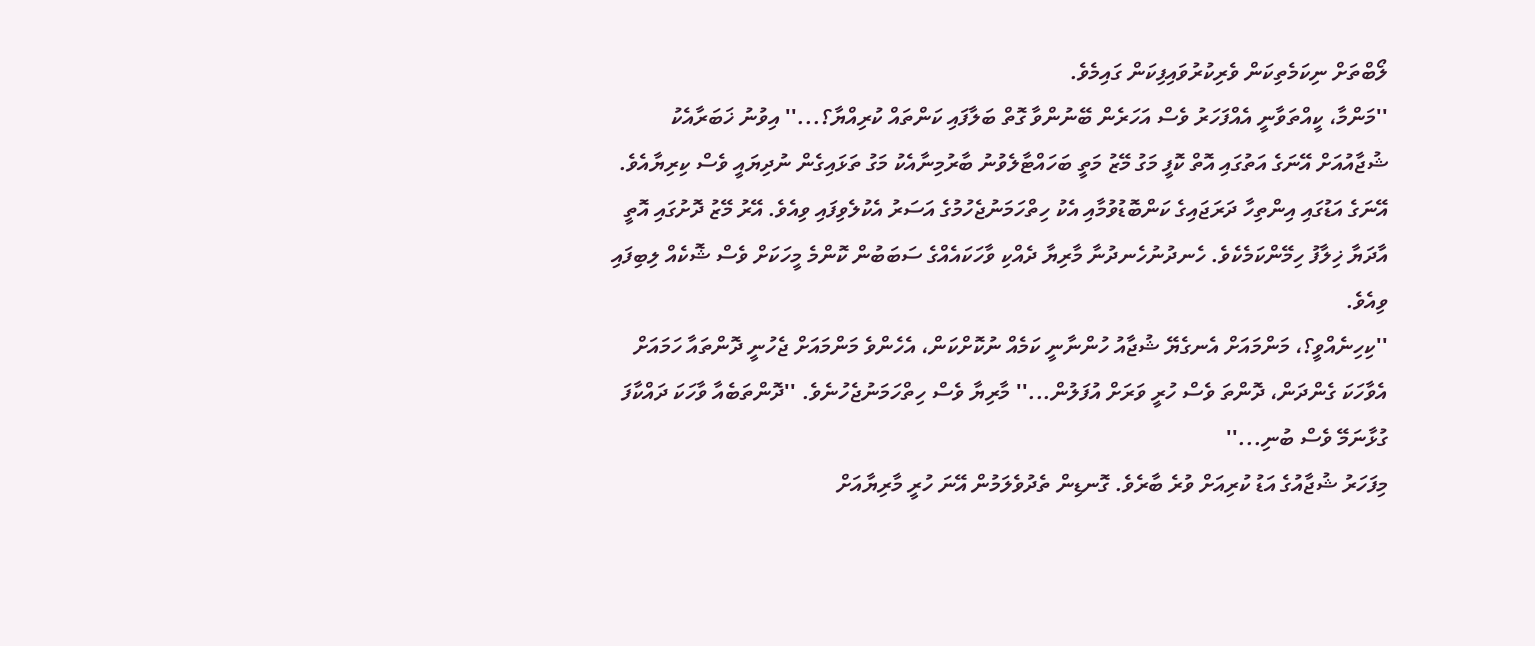ލޯބްތަށް ނިކަމެތިކަން ވެރިކުރުވައިފިކަން ގައިމެވެ.
''މަންމާ، ކީއްތަވާނީ އެއްފަހަރު ވެސް އަހަރެން ބޭނުންވާ ގޮތް ބަލާފައި ކަންތައް ކުރިއްޔާ؟...'' އިވުނު ޚަބަރާއެކު ޝުޖާއުއަށް އޭނަގެ އަތުގައި އޮތް ކޮފީ މަގު މޭޒު މަތީ ބަހައްޓާލެވުނު ބާރުމިނާއެކު މަގު ތަޅައިގެން ނުދިޔައީ ވެސް ކިރިޔާއެވެ. އޭނަގެ އަޑުގައި އިންތިހާ ދަރަޖައިގެ ކަންބޮޑުވުމާއި އެކު ހިތްހަމަނުޖެހުމުގެ އަސަރު އެކުލެވިފައި ވިއެވެ. އޭރު މޭޒު ދޮށުގައި އޮތީ އާދަޔާ ޚިލާފު ހިމޭންކަމެކެވެ. ހެނދުނުހެނދުނާ މާރިޔާ ދެއްކި ވާހަކައެއްގެ ސަބަބުން ކޮންމެ މީހަކަށް ވެސް ޝޮކެއް ލިބިފައި ވިއެވެ.
''ކިހިނެއްވީ؟، މަންމައަށް އެނގެޔޭ ޝުޖާއު ހުންނާނީ ކަމެއް ނުކޮށްކަން، އެހެންވެ މަންމައަށް ޖެހުނީ ދޮންތައާ ހަމައަށް އެވާހަކަ ގެންދަން، ދޮންތަ ވެސް ހުރީ ވަރަށް އުފަލުން...'' މާރިޔާ ވެސް ހިތްހަމަނުޖެހުނެވެ. ''ދޮންތަބެއާ ވާހަކަ ދައްކާފަ ގުޅާނަމޭ ވެސް ބުނި...''
މިފަހަރު ޝުޖާއުގެ އަޑު ކުރިއަށް ވުރެ ބާރެވެ. ގޮނޑިން ތެދުވެލަމުން އޭނަ ހުރީ މާރިޔާއަށް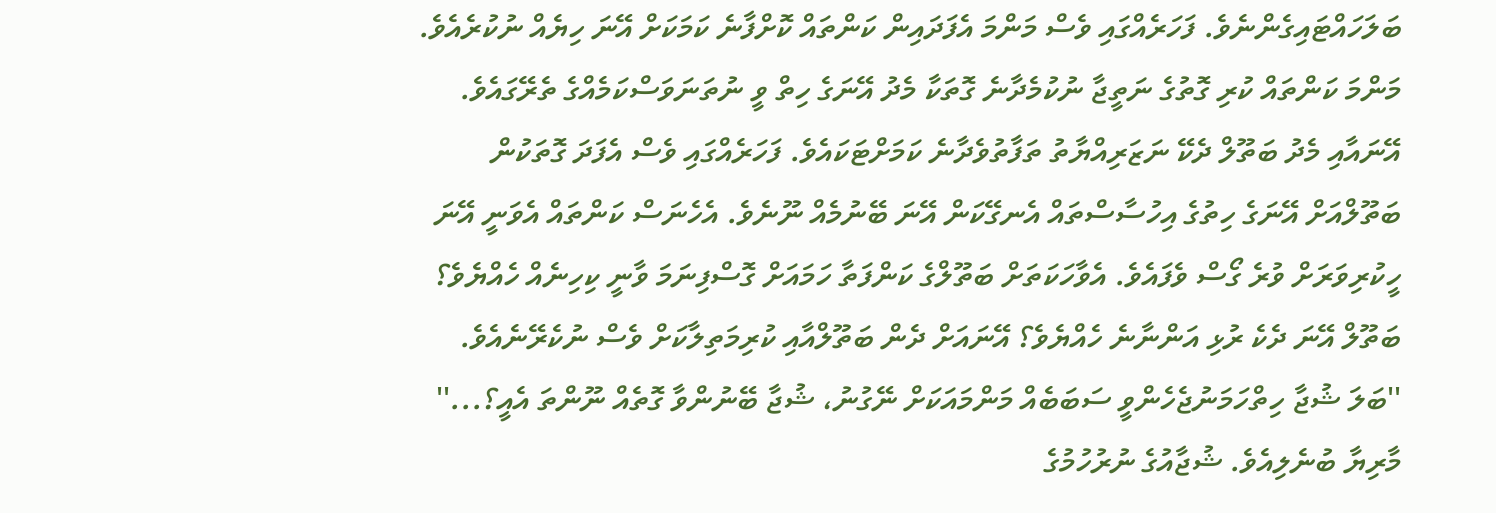ބަލަހައްޓައިގެންނެވެ. ފަހަރެއްގައި ވެސް މަންމަ އެފަދައިން ކަންތައް ކޮށްފާނެ ކަމަކަށް އޭނަ ހިޔެއް ނުކުރެއެވެ. މަންމަ ކަންތައް ކުރި ގޮތުގެ ނަތީޖާ ނުކުމެދާނެ ގޮތަކާ މެދު އޭނަގެ ހިތް ވީ ނުތަނަވަސްކަމެއްގެ ތެރޭގައެވެ. އޭނައާއި މެދު ބަތޫލް ދެކޭ ނަޒަރިއްޔާތު ތަފާތުވެދާނެ ކަމަށްޓަކައެވެ. ފަހަރެއްގައި ވެސް އެފަދަ ގޮތަކުން ބަތޫލްއަށް އޭނަގެ ހިތުގެ އިހުސާސްތައް އެނގޭކަން އޭނަ ބޭނުމެއް ނޫނެވެ. އެހެނަސް ކަންތައް އެވަނީ އޭނަ ހީކުރިވަރަށް ވުރެ ގޯސް ވެފައެވެ. އެވާހަކަތަށް ބަތޫލްގެ ކަންފަތާ ހަމައަށް ގޮސްފިނަމަ ވާނީ ކިހިނެއް ހެއްޔެވެ؟ ބަތޫލް އޭނަ ދެކެ ރުޅި އަންނާނެ ހެއްޔެވެ؟ އޭނައަށް ދެން ބަތޫލްއާއި ކުރިމަތިލާކަށް ވެސް ނުކެރޭނެއެވެ.
''ބަލަ ޝުޖާ ހިތްހަމަނުޖެހެންވީ ސަބަބެއް މަންމައަކަށް ނޭގުނު، ޝުޖާ ބޭނުންވާ ގޮތެއް ނޫންތަ އެއީ؟...'' މާރިޔާ ބުނެލިއެވެ. ޝުޖާއުގެ ނުރުހުމުގެ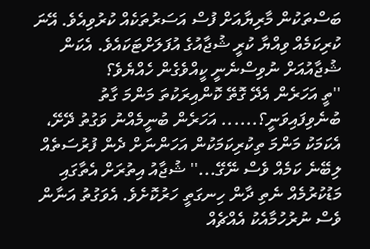ބަސްތަކުން މާރިޔާއަށް ފުސް އަސަރުތަކެއް ކުރުވިއެވެ. އޭނަ ކުރިކަމެއް ވިއްޔާ ކުރީ ޝުޖާއުގެ އުފަލަށްޓަކައެވެ. އެކަން ޝުޖާއުއަށް ނުވިސްނެނީ ކީއްވެގެން ހެއްޔެވެ؟
''ތީ އަހަރެން އެދޭ ގޮތޭ ކޮންއިރަކުތަ މަންމަ ގާތު ބުނެވިފައިވަނީ؟...... އަހަރެން ބުނީމެއްނު ވަގުތު ދޭށޭ، އެކަމަކު މަންމަ ތިކުރިކަމަކުން އަހަންނަށް ދެން ފުރުސަތެއް ލިބޭނެ ކަމެއް ވެސް ނޭގޭ...'' ޝުޖާއު އިތުރަށް އެތާގައި މަޑުކުރުމެއް ނެތި ދާން ހިނގަތީ ހަރުކޮށެވެ. އެވަގުތު އަނާން ވެސް ނުރުހުމާއެކު އެއްޗެއް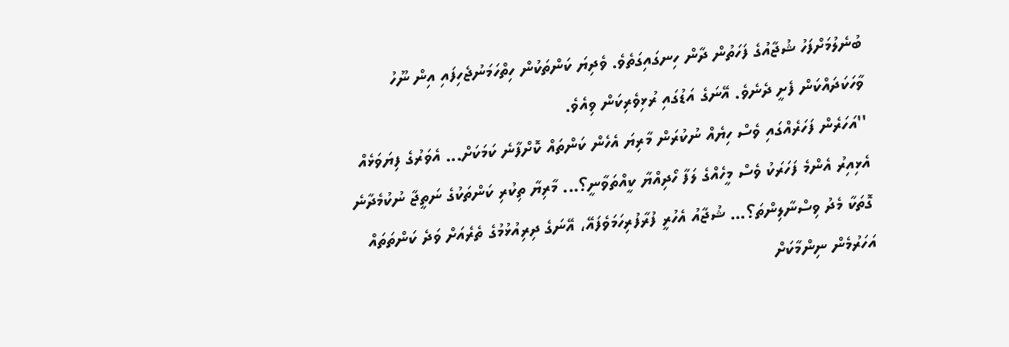ބުނެލުމަށްފަހު ޝުޖާއުގެ ފަހަތުން ދާން ހިނގައިގަތެވެ. ވެދިޔަ ކަންތަކުން ހިތްހަމަނުޖެހިފައި އިން ނޫހު ވާހަކަދައްކަން ފެށީ ދެނެވެ. އޭނަގެ އަޑުގައި ރުޅިވެރިކަން ވިއެވެ.
''އަހަރެން ފަހަރެއްގައި ވެސް ހިޔެއް ނުކުރަން މާރިޔަ އެހެން ކަންތައް ކޮށްފާނެ ކަމަކަށް... އެވަރުގެ ފިޔަވަޅެއް އެޅިއިރު އެންމެ ފަހަރަކު ވެސް މީހެއްގެ ލަފާ ހޯދިއްޔާ ކީއްތަވާނީ؟... މާރިޔާ ތިކުރި ކަންތަކުގެ ނަތީޖާ ނުކުމެދާނެ ގޮތަކާ މެދު ވިސްނާލިންތަ؟... ޝުޖާއު އެހުރީ ފުރާފުރިހަމަވެފައޭ، އޭނަގެ ދިރިއުޅުމުގެ ތެރެއަށް ވަދެ ކަންތަތައް އަހަރުމެން ނިންމާކަށް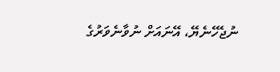ނުޖެހޭނެޔޭ، އޭނައަށް ނުވާނެވަރުގެ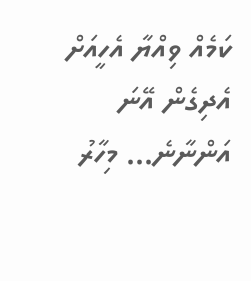ކަމެއް ވިއްޔާ އެހީއަށް އެދިގެން އޭނަ އަންނާނެ... މިހާރު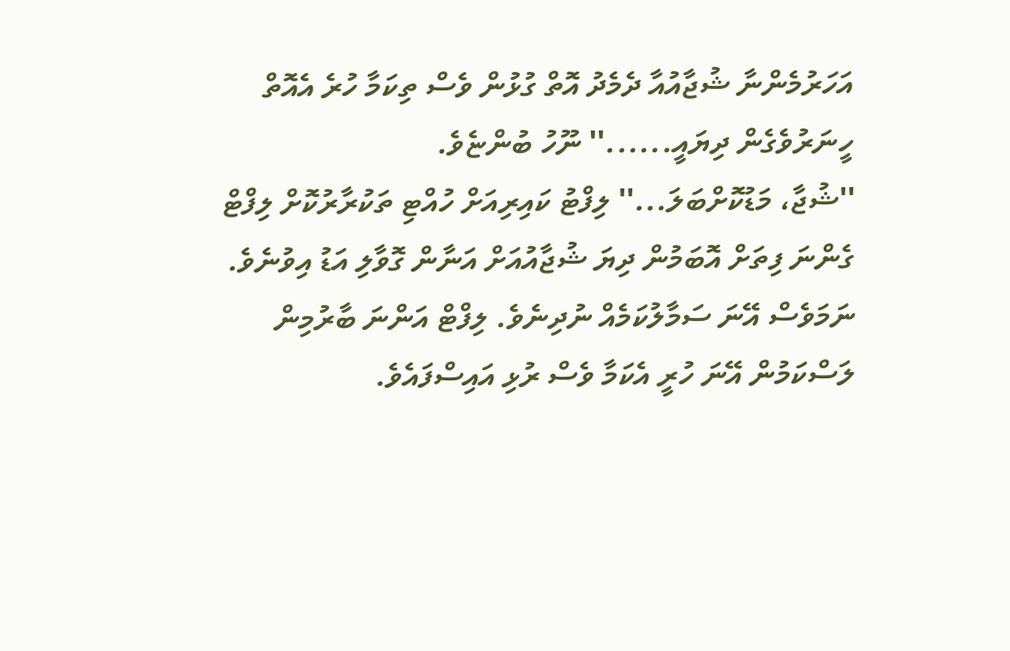އަހަރުމެންނާ ޝުޖާއުއާ ދެމެދު އޮތް ގުޅުން ވެސް ތިކަމާ ހުރެ އެއޮތް ހީނަރުވެގެން ދިޔައީ......'' ނޫހު ބުންޏެވެ.
''ޝުޖާ، މަޑުކޮށްބަލަ...'' ލިފްޓު ކައިރިއަށް ހުއްޓި ތަކުރާރުކޮށް ލިފްޓް ގެންނަ ފިތަށް އޮބަމުން ދިޔަ ޝުޖާއުއަށް އަނާން ގޮވާލި އަޑު އިވުނެވެ. ނަމަވެސް އޭނަ ސަމާލުކަމެއް ނުދިނެވެ. ލިފްޓް އަންނަ ބާރުމިން ލަސްކަމުން އޭނަ ހުރީ އެކަމާ ވެސް ރުޅި އައިސްފައެވެ.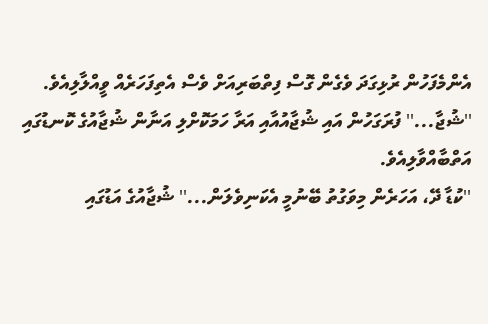އެންމެފަހުން ރުޅިގަދަ ވެގެން ގޮސް ފިތްބަރިއަށް ވެސް އެތިފަހަރެއް ވީއްލާލިއެވެ.
''ޝުޖާ...'' ފުރަގަހުން އައި ޝުޖާއުއާއި އަރާ ހަމަކޮށްލި އަނާން ޝުޖާއުގެ ކޮނޑުގައި އަތްބާއްވާލިއެވެ.
''ކުޑާ ދޭ، އަހަރެން މިވަގުތު ބޭނުމީ އެކަނިވެލަން...'' ޝުޖާއުގެ އަޑުގައި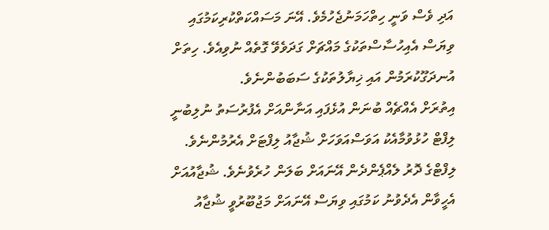އަދި ވެސް ވަނީ ހިތްހަމަނުޖެހުމެވެ. އޭނަ މަސައްކަތްކުރިކަމުގައި ވިޔަސް އެއިހުސާސްތަކުގެ މައްޗަށް ގަދަވެވޭ ގޮތެއް ނުވިއެވެ. ހިތަށް އުނދަގޫކުރަމުން އައި ޚިޔާލުތަކުގެ ސަބަބުންނެވެ.
އިތުރަށް އެއްޗެއް ބުނަން އުޅެފައި އަނާންއަށް އެފުރުސަތު ނުލިބުނީ ލިފްޓް ހުޅުވުމާއެކު އަވަސްއަވަހަށް ޝުޖާއު ލިފްޓަށް އެރުމުންނެވެ. ލިފްޓްގެ ދޮރު ލެއްޕެންދެން އޭނައަށް ބަލަން ހުރެވުނެވެ. ޝުޖާއުއަށް އެހީވާން އެދެވުނު ކަމުގައި ވިޔަސް އޭނައަށް މަޖުބޫރުވީ ޝުޖާއު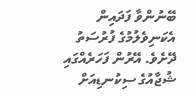ބޭނުންވާ ފަދައިން އެކަނިވެލުމުގެ ފުރުސަތު ދޭށެވެ. އޭރުން ފަހަރެއްގައި ޝުޖާއުގެ ސިކުނޑިއަށް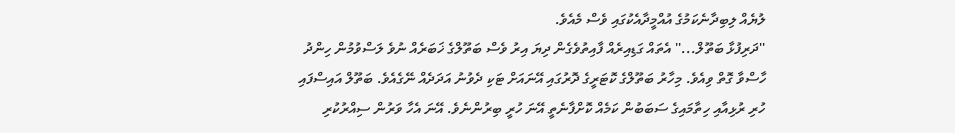ލުޔެއް ލިބިދާނެކަމުގެ އުއްމީދާއެކުގައި ވެސް މެއެވެ.
''ދަރިފުޅާ ބަތޫލް...'' އެތައް ގަޑިއިރެއް ފާއިތުވެގެން ދިޔަ އިރު ވެސް ބަތޫލްގެ ޚަބަރެއް ނުވެ ލަސްވުމުން ހިންދު ހާސްވާ ގޮތް ވިއެވެ. މިހާރު ބަތޫލްގެ ކޮޓަރީގެ ދޮރުގައި އޭނައަށް ޓަކި ދެވުނު އަދަދެއް ނޭގެއެވެ. ބަތޫލް އައިސްފައި ހުރި ރުޅިއާއި ހިތާމައިގެ ސަބަބުން ކަމެއް ކޮށްފާނެތީ އޭނަ ހުރީ ބިރުންނެވެ. އޭނަ އެހާ ވަރުން ސިއްރުކުރި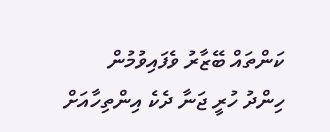ކަންތައް ބޭޒާރު ވެފައިވުމުން ހިންދު ހުރީ ޖަނާ ދެކެ އިންތިހާއަށް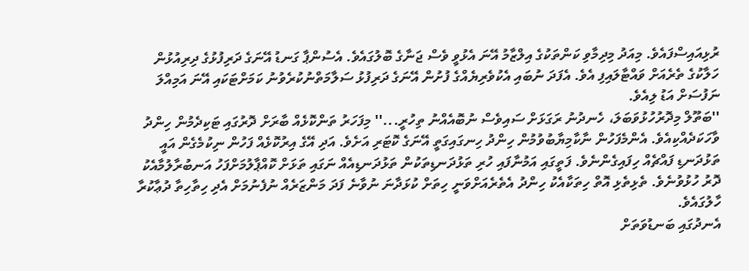ރުޅިއައިސްފައެވެ. މިއަދު މިދިމާވި ކަންތަކުގެ އިލްޒާމު އޭނަ އެޅުވީ ވެސް ޖަނާގެ ބޮލުގައެވެ. އެސުންޕާ ގަނޑު އޭނަގެ ދަރިފުޅުގެ ދިރިއުޅުން ހަލާކުގެ ތެރެއަށް ވައްޓާލައިފި އެވެ. އެފަދަ ނުބައި އެކުވެރިޔެއްގެ ފުށުން އޭނަގެ ދަރިފުޅު ސަލާމަތްނުކުރެވުނު ކަމަށްޓަކައި އޭނަ އަމިއްލަ ނަފުސަށް އަޑު ލިއެވެ.
''ބަތޫލް މިދޮރުހުޅުވަބަލަ، ހެނދުނު ރަގަޅަށް ސައިވެސް ނުބޮއެއްނު ތިހުރީ...'' މިފަހަރު ތަންކޮޅެއް ބާރަށް ދޮރުގައި ޓަކިދެމުން ހިންދު ވާހަކަދެއްކިއެވެ. އެންމެފަހުން ނާކާމިޔާބުވުމުން ހިންދު ހިނގައިގަތީ އޭނަގެ ކޮޓަރި އަށެވެ. އަދި އޭގެ އިރުކޮޅެއް ފަހުން ނިކުމެގެން އައީ ތަޅުދަނޑި ފައްޗެއް ހިފައިގެންނެވެ. ފަތީގައި އަމުނާފައި ހުރި ތަޅުދަނޑިތަކުން ތަޅުދަނޑިއެއް ނަގައި ތަޅަށް ކޮއްޕާލުމަށްފަހު އަނބުރާލުމާއެކު ދޮރު ހުޅުވުނެވެ. ތެޅިތެޅި އޮތް ހިތަކާއެކު ހިންދު އެތެރެއަށްވަނީ ހިތަށް ކުޅަދާނަ ނުވާނެ ފަދަ މަންޒަރެއް ނުފެނުމަށް އެދި ހިތާހިތާ ދުޢާކުރާ ހާލުގައެވެ.
އެނދުގައި ބަނޑުވަތަށް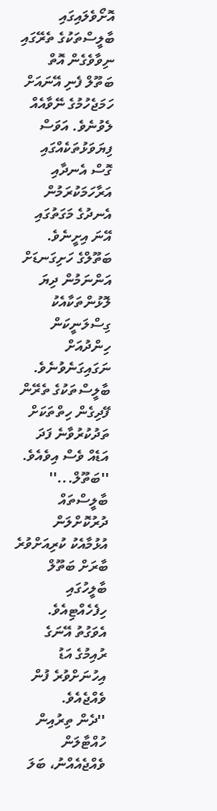އޮށޯވެލައިގައި ބާލީސްތަކުގެ ތެރޭގައި ނިވާވެގެން އޮތް ބަތޫލް ފެނި އޭނައަށް ހަމަޖެހުމުގެ ނޭވާއެއް ލެވުނެވެ. އަވަސް ފިޔަވަޅުތަކެއްގައި ގޮސް އެނދާއި އަރާހަމަކުރަމުން އެނދުގެ މަގަތުގައި އޭނަ އިށީނެވެ. ބަތޫލްގެ ހަށިގަނޑަށް އަންނަމުން ދިޔަ ލޮޅުންތަކާއެކު ގިސްލަނީކަން ހިންދުއަށް ނަގައިގަނެވުނެވެ. ބާލީސްތަކުގެ ތެރޭން ފޭދިގެން ހިތްތަކަށް ތަދުކުރުވާނެ ފަދަ އަޑެއް ވެސް އިވެއެވެ.
''ބަތޫލް...'' ބާލީސްތައް ދުރުކޮށްލަން އުޅުމާއެކު ކުރިއަށްވުރެ ބާރަށް ބަތޫލް ބާލީހުގައި ހިފެހެއްޓިއެވެ. އެވަގުތު އޭނަގެ ރުއިމުގެ އަޑު އިހުނަށްވުރެ ފުން ވެއްޖެއެވެ.
''ދެން ތިރުއިން ހުއްޓާލަން ވެއްޖެއެއްނު، ބަލަ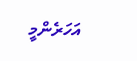އަހަރެންމީ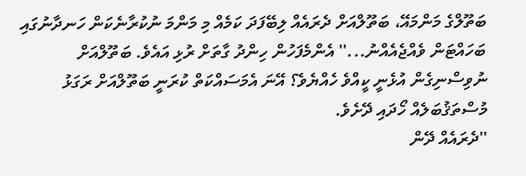ބަތޫލްގެ މަންމައޭ، ބަތޫލްއަށް ދެރައެއް ލިބޭފަދަ ކަމެއް މި މަންމަ ނުކުރާނެކަން ހަނދާނުގައި ބަހައްޓަން ވެއްޖެއެއްނު...'' އެންމެފަހުން ހިންދު ގާތަށް ރުޅި އައެވެ. ބަތޫލްއަށް ނުވިސްނިގެން އުޅެނީ ކީއްވެ ހެއްޔެވެ؟ އޭނަ އެމަސައްކަތް ކުރަނީ ބަތޫލްއަށް ރަގަޅު މުސްތަޤުބަލެއް ހޯދައި ދޭށެވެ.
''ދެރައެއް ދޭން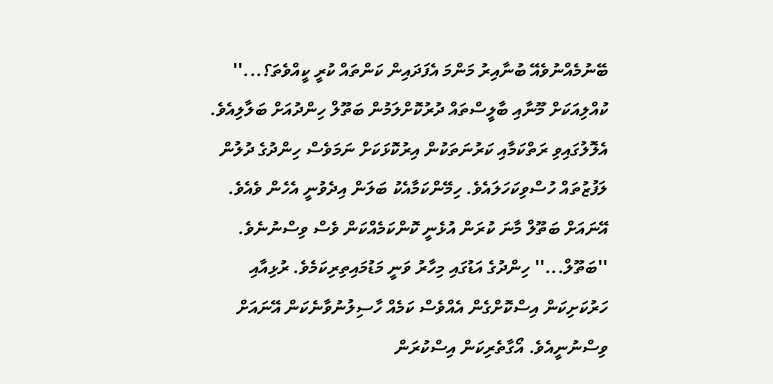ބޭނުމެއްނުވެއޭ ބުނާއިރު މަންމަ އެފަދައިން ކަންތައް ކުރީ ކީއްވެތަ؟...'' ކުއްލިއަކަށް މޫނާއި ބާލީސްތައް ދުރުކޮށްލަމުން ބަތޫލް ހިންދުއަށް ބަލާލިއެވެ. އެލޮލުގައިވި ރަތްކަމާއި ކަރުނަތަކުން އިރުކޮޅަކަށް ނަމަވެސް ހިންދުގެ ދުލުން ލަފުޒުތައް ހުސްވިކަހަލައެވެ. ހިމޭންކަމާއެކު ބަލަން އިދެވުނީ އެހެން ވެއެވެ. އޭނައަށް ބަތޫލް މާނަ ކުރަން އުޅެނީ ކޮންކަމެއްކަން ވެސް ވިސްނުނެވެ.
''ބަތޫލް...'' ހިންދުގެ އަޑުގައި މިހާރު ވަނީ މަޑުމައިތިރިކަމެވެ. ރުޅިއާއި ހަރުކަށިކަން އިސްކޮށްގެން އެއްވެސް ކަމެއް ހާސިލުނުވާނެކަން އޭނައަށް ވިސްނުނީއެވެ. އޯގާތެރިކަން އިސްކުރަން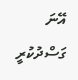އޭނަ ގަސްދުކުރީ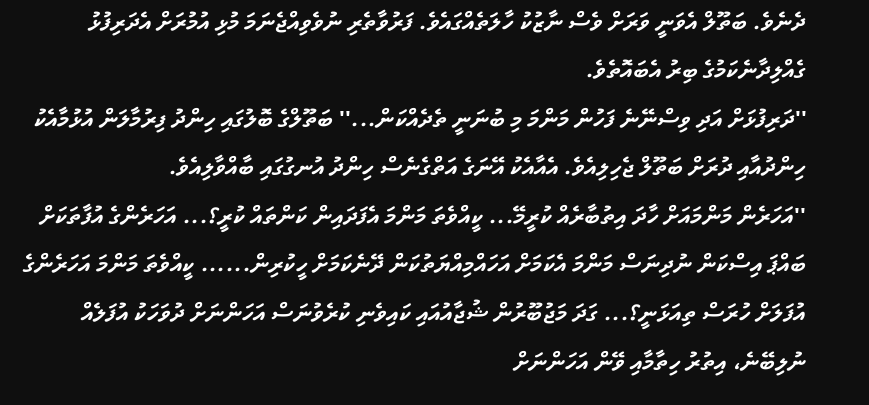ދެނެވެ. ބަތޫލް އެވަނީ ވަރަށް ވެސް ނާޒުކު ހާލަތެއްގައެވެ. ފަރުވާތެރި ނުވެވިއްޖެނަމަ މުޅި އުމުރަށް އެދަރިފުޅު ގެއްލިދާނެކަމުގެ ބިރު އެބައޮތެވެ.
''ދަރިފުޅަށް އަދި ވިސްނޭނެ ފަހުން މަންމަ މި ބުނަނީ ތެދެއްކަން...'' ބަތޫލްގެ ބޮލުގައި ހިންދު ފިރުމާލަން އުޅުމާއެކު ހިންދުއާއި ދުރަށް ބަތޫލް ޖެހިލިއެވެ. އެއާއެކު އޭނަގެ އަތްގެނެސް ހިންދު އުނގުގައި ބާއްވާލިއެވެ.
''އަހަރެން މަންމައަށް ހާދަ އިތުބާރެއް ކުރީމޭ... ކީއްވެތަ މަންމަ އެފަދައިން ކަންތައް ކުރީ؟... އަހަރެންގެ އުފާތަކަށް ބައްޕަ އިސްކަން ނުދިނަސް މަންމަ އެކަމަށް އަހައްމިއްޔަތުކަން ދޭނެކަމަށް ހީކުރިން...... ކީއްވެތަ މަންމަ އަހަރެންގެ އުފަލަށް ހުރަސް ތިއަޅަނީ؟... ގަދަ މަޖުބޫރުން ޝުޖާއުއައި ކައިވެނި ކުރެވުނަސް އަހަންނަށް ދުވަހަކު އުފަލެއް ނުލިބޭނެ، އިތުރު ހިތާމާއި ވޭން އަހަންނަށް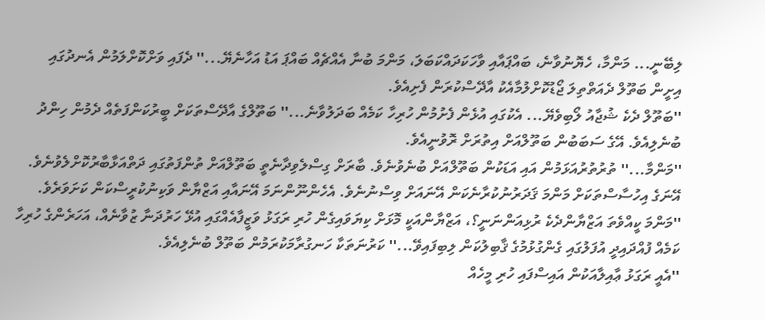ލިބޭނީ... މަންމާ، ހެޔޮނުވާނެ، ބައްޕައާއި ވާހަކަދައްކަބަލަ، މަންމަ ބުނާ އެއްޗެއް ބައްޕަ އަޑު އަހާނެޔޭ...'' ދެފައި ވަށްކޮށްލަމުން އެނދުގައި އިށީން ބަތޫލް ދެއަތްތިލަ ޖޯޑުކޮށްލުމާއެކު އާދޭސްކުރަން ފެށިއެވެ.
''ބަތޫލް ދެކެ ޝުޖާއު ލޯބިވެޔޭ... އެކުގައި އުޅެން ފެށުމުން ހުރިހާ ކަމެއް ބަދަލުވާނެ...'' ބަތޫލްގެ އާދޭސްތަކަށް ބީރުކަންފަތެއް ދެމުން ހިންދު ބުނެލިއެވެ. އޭގެ ސަބަބުން ބަތޫލްއަށް އިތުރަށް ރޮވުނީއެވެ.
''މަންމާ...'' ތުރުތުރުއަޅަމުން އައި އަޑަކުން ބަތޫލްއަށް ބުނެވުނެވެ. ބާރަށް ގިސްލެވިދާނެތީ ބަތޫލްއަށް ތުންފަތުގައި ދަތްއަޅާބާރުކޮށްލެވުނެވެ. އޭނަގެ އިހުސާސްތަކަށް މަންމަ ޤަދަރުނުކުރާނެކަން އޭނައަށް ވިސްނުނެވެ. އެހެންނޫންނަމަ އޭނައާއި އަޒްޔާން ވަކިނުކުރީސްކަން ކަށަވަރެވެ.
''މަންމަ ކީއްވެތަ އަޒްޔާންދެކެ ރުޅިއަންނަނީ؟، އަޒްޔާންއަކީ މޮޅަށް ކިޔަވައިގެން ހުރި ރަގަޅު ވަޒީފާއެއްގައި އުޅޭ ހަރުދަނާ ޒުވާނެއް، އަހަރެންގެ ހުރިހާ ކަމެއް ފުއްދައިދީ އުފަލުގައި ގެންގުޅުމުގެ ޤާބިލުކަން ލިބިފައިވޭ...'' ކަރުނަތަކާ ހަނގުރާމަކުރަމުން ބަތޫލް ބުނެލިއެވެ.
''އެއީ ރަގަޅު ޢާއިލާއަކުން އައިސްފައި ހުރި މީހެއް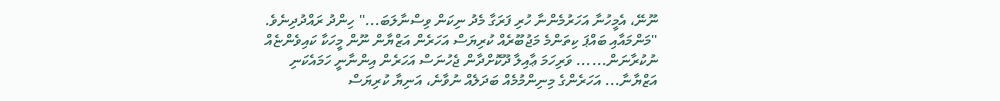ނޫނޭ، އެމީހުނާ އަހަރުމެންނާ ހުރި ފަރަގާ މެދު ނިކަން ވިސްނާލަބަ...'' ހިންދު ރައްދުދިނެވެ.
''މަންމައާއި ބައްޕަ ކިތަންމެ މަޖުބޫރެއް ކުރިޔަސް އަހަރެން އަޒްޔާން ނޫން މީހަކާ ކައިވެންޏެއް ނުކުރާނަން...... ވަރިހަމަ ޢާއިލާ ދޫކޮށްދާން ޖެހުނަސް އަހަރެން އިންނާނީ ހަމައެކަނި އަޒްޔާނާ... އަހަރެންގެ މިނިންމުމެއް ބަދަލެއް ނުވާނެ، އަނިޔާ ކުރިޔަސް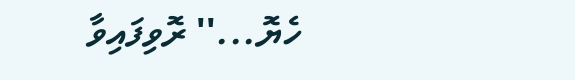ހެޔޮ...'' ރޮވިފައިވާ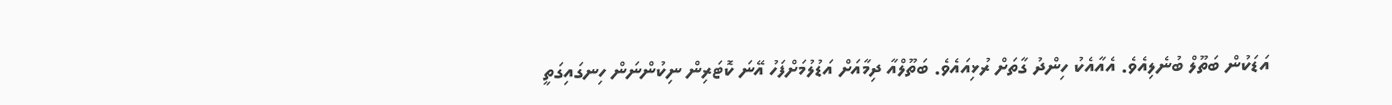އަޑަކުން ބަތޫލް ބުނެލިއެވެ. އެއާއެކު ހިންދު ގާތަށް ރުޅިއައެވެ. ބަތޫލްއާ ދިމާއަށް އަޑުލުމަށްފަހު އޭނަ ކޮޓަރިން ނިކުންނަން ހިނގައިގަތީ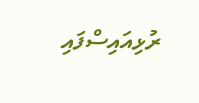ރުޅިއައިސްފައި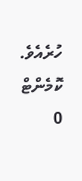ހުރެއެވެ.
ކޮމެންޓް 0